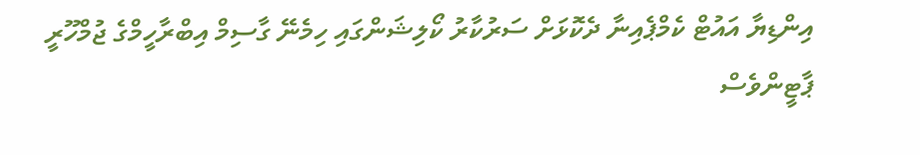އިންޑިޔާ އައުޓް ކެމްޕެއިނާ ދެކޮޅަށް ސަރުކާރު ކޯލިޝަންގައި ހިމެނޭ ގާސިމް އިބްރާހީމްގެ ޖުމްހޫރީ ޕާޓީންވެސް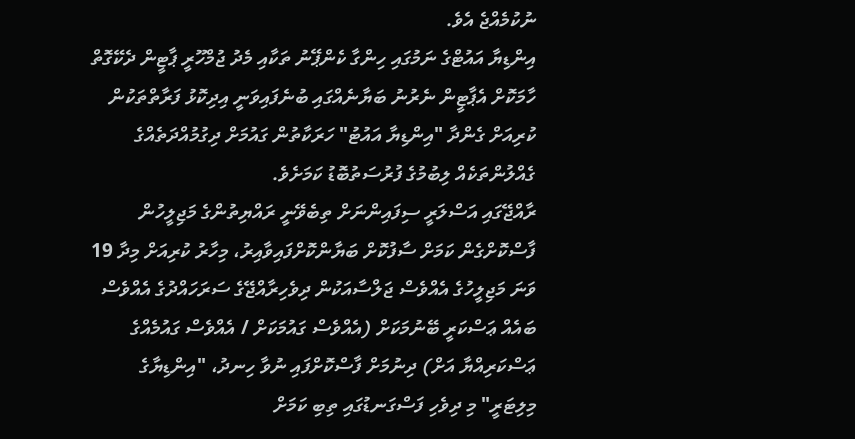ނުކުމެއްޖެ އެވެ.
އިންޑިޔާ އައުޓްގެ ނަމުގައި ހިންގާ ކެންޕޭނު ތަކާއި މެދު ޖުމްހޫރީ ޕާޓީން ދެކޭގޮތް ހާމަކޮށް އެޕާޓީން ނެރުނު ބަޔާނެއްގައި ބުނެފައިވަނީ އިދިކޮޅު ފަރާތްތަކުން ކުރިއަށް ގެންދާ "އިންޑިޔާ އައުޓު" ހަރަކާތުން ގައުމަށް ދިގުމުއްދަތެއްގެ ގެއްލުންތަކެއް ލިބުމުގެ ފުރުސަތުބޮޑު ކަމަށެވެ.
ރާއްޖޭގައި އަސްލަރީ ސިފައިންނަށް ތިބެވޭނީ ރައްޔިތުންގެ މަޖިލީހުން ފާސްކޮށްގެން ކަމަށް ސާފުކޮށް ބަޔާންކޮށްފައިވާއިރު، މިހާރު ކުރިއަށް މިދާ 19 ވަނަ މަޖިލީހުގެ އެއްވެސް ޖަލްސާއަކުން ދިވެހިރާއްޖޭގެ ސަރަހައްދުގެ އެއްވެސް ބައެއް ޢަސްކަރީ ބޭނުމަކަށް (އެއްވެސް ގައުމަކަށް / އެއްވެސް ގައުމެއްގެ ޢަސްކަރިއްޔާ އަށް) ދިނުމަށް ފާސްކޮށްފައި ނުވާ ހިނދު، "އިންޑިޔާގެ މިލިޓަރީ" މި ދިވެހި ފަސްގަނޑުގައި ތިބި ކަމަށް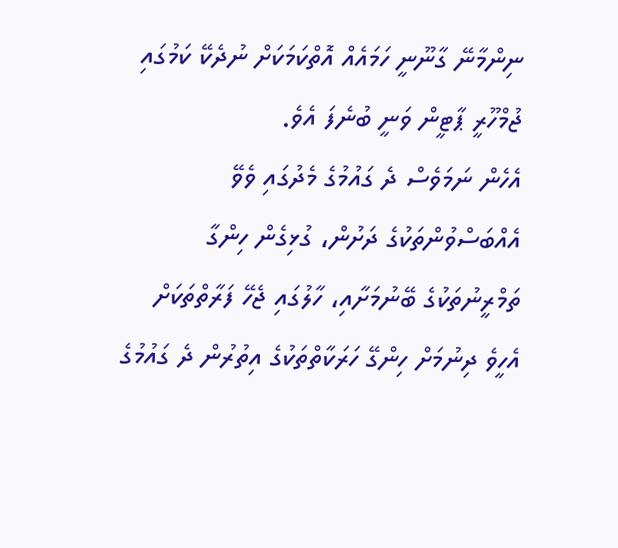ނިންމާނޭ ގާނޫނީ ހަމައެއް އޮތްކަމަކަށް ނުދެކޭ ކަމުގައި ޖުމްހޫރީ ޕާޓީން ވަނީ ބުނެފަ އެވެ.
އެހެން ނަމަވެސް ދެ ގައުމުގެ މެދުގައި ވެވޭ އެއްބަސްވުންތަކުގެ ދަށުން، ގުޅިގެން ހިންގާ ތަމްރީނުތަކުގެ ބޭނުމަށާއި، ހާލުގައި ޖެހޭ ފަރާތްތަކަށް އެހީވެ ދިނުމަށް ހިންގޭ ހަރަކާތްތަކުގެ އިތުރުން ދެ ގައުމުގެ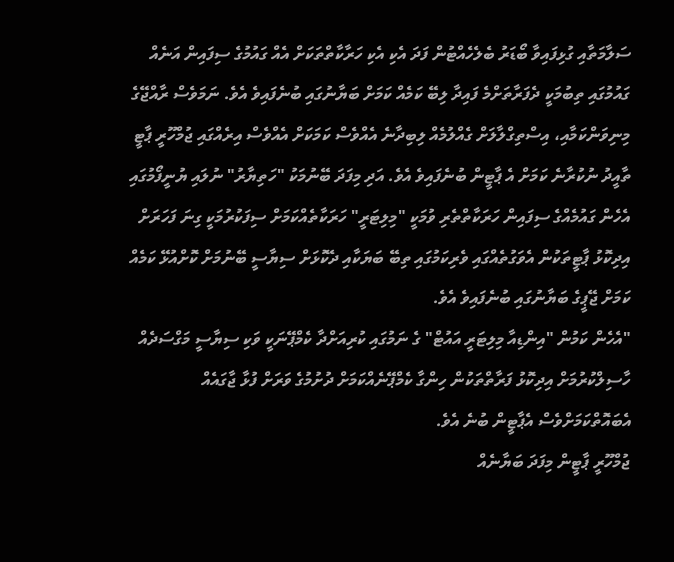ސަލާމަތާއި ގުޅިފައިވާ ބޯޑަރު ބެލެހެއްޓުން ފަދަ އެކި އެކި ހަރާކާތްތަކަށް އެއް ގައުމުގެ ސިފައިން އަނެއް ގައުމުގައި ތިބުމަކީ ދެފަރާތަށްމެ ފައިދާ ލިބޭ ކަމެއް ކަމަށް ބަޔާނުގައި ބުނެފައިވެ އެވެ. ނަމަވެސް ރާއްޖޭގެ މިނިވަންކަމާއި، އިސްތިގްލާލަށް ގެއްލުމެއް ލިބިދާނެ އެއްވެސް ކަމަކަށް އެއްވެސް އިރެއްގައި ޖުމްހޫރީ ޕާޓީ ތާއީދު ނުކުރާނެ ކަމަށް އެ ޕާޓީން ބުނެފައިވެ އެވެ. އަދި މިފަދަ ބޭނުމަކު "ހަތިޔާރު" ނުލައި ޔުނީފޯމުގައި އެހެން ގައުމެއްގެ ސިފައިން ހަރަކާތްތެރި ވުމަކީ "މިލިޓަރީ" ހަރަކާތެއްކަމަށް ސިފަކުރުމަކީ ގިނަ ފަހަރަށް އިދިކޮޅު ޕާޓީތަކުން އެވަގުތެއްގައި ވެރިކަމުގައި ތިބޭ ބަޔަކާއި ދެކޮޅަށް ސިޔާސީ ބޭނުމަށް ކޮށްއުޅޭ ކަމެއް ކަމަށް ޖޭޕީގެ ބަޔާނުގައި ބުނެފައިވެ އެވެ.
"އެހެން ކަމުން "އިންޑިއާ މިލިޓަރީ އައުޓް" ގެ ނަމުގައި ކުރިއަށްދާ ކެމްޕޭނަކީ ވަކި ސިޔާސީ މަގްސަދެއް ހާސިލްކުރުމަށް އިދިކޮޅު ފަރާތްތަކުން ހިންގާ ކެމްޕޭނެއްކަމަށް ދުށުމުގެ ވަރަށް ފުޅާ ޖާގައެއް އެބައޮތްކަމަށްވެސް އެޕާޓީން ބުނެ އެވެ.
ޖުމްހޫރީ ޕާޓީން މިފަދަ ބަޔާނެއް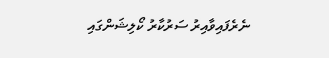ނެރެފައިވާއިރު ސަރުކާރު ކޯލިޝަންގައި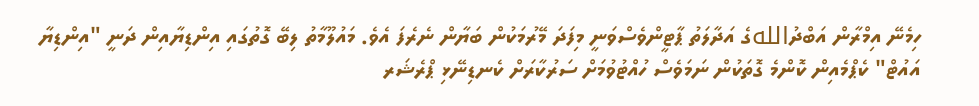ހިމެނޭ އިމްރާން އަބްދުاللهގެ އަދާލަތު ޕާޓީންވެސްވަނީ މިފަދަ މޭރުމަކުން ބަޔާން ނެރެފަ އެވެ. މައުލޫމާތު ލިބޭ ގޮތުގައި އިންޑިޔާއިން ދަނީ "އިންޑިޔާ އައުޓް" ކެޕްމެއިން ކޮންމެ ގޮތަކުން ނަމަވެސް ހުއްޓުވުމަށް ސަރުކާރަށް ކެނޑިނޭޅި ޕްރެޝަރ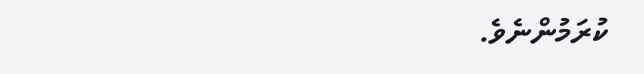ކުރަމުންނެވެ.